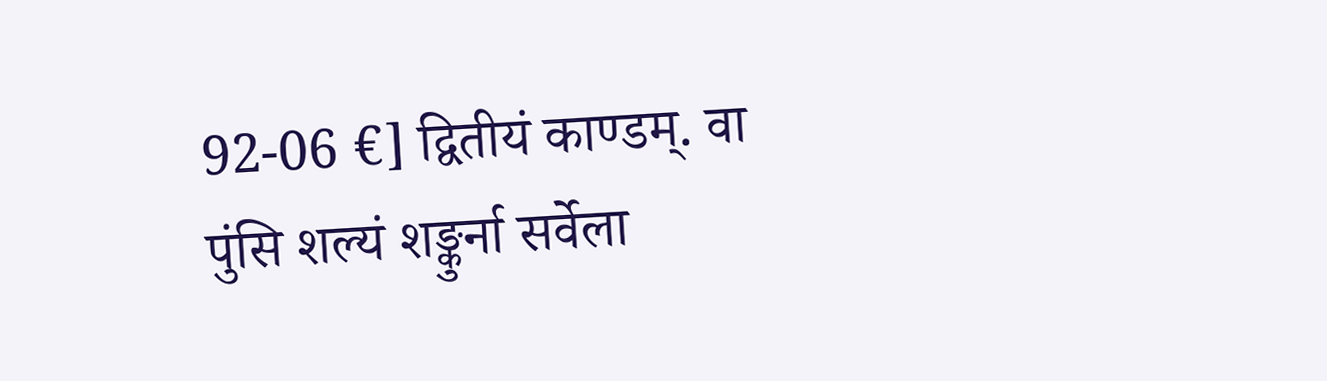92-06 €] द्वितीयं काण्डम्. वा पुंसि शल्यं शङ्कुर्ना सर्वेला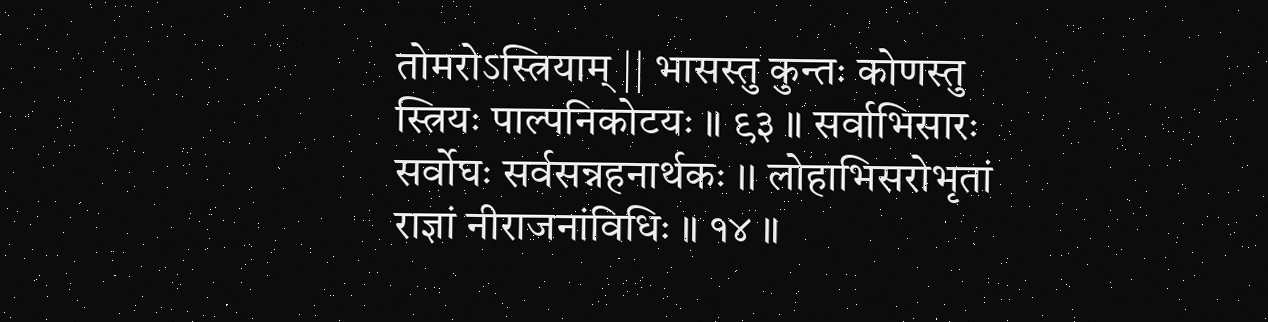तोमरोऽस्त्रियाम् || भासस्तु कुन्तः कोणस्तु स्त्रियः पाल्पनिकोटयः ॥ ९३ ॥ सर्वाभिसारः सर्वोघः सर्वसन्नहनार्थकः ।। लोहाभिसरोभृतां राज्ञां नीराजनांविधिः ॥ १४ ॥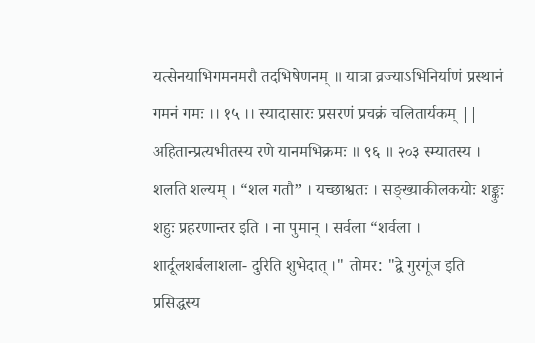यत्सेनयाभिगमनमरौ तदभिषेणनम् ॥ यात्रा व्रज्याऽभिनिर्याणं प्रस्थानं गमनं गमः ।। १५ ।। स्यादासारः प्रसरणं प्रचक्रं चलितार्यकम् || अहितान्प्रत्यभीतस्य रणे यानमभिक्रमः ॥ ९६ ॥ २०३ स्म्यातस्य । शलति शल्यम् । “शल गतौ” । यच्छाश्वतः । सङ्ख्याकीलकयोः शङ्कुः शहुः प्रहरणान्तर इति । ना पुमान् । सर्वला “शर्वला । शार्दूलशर्बलाशला- दुरिति शुभेदात् ।" तोमर: "द्वे गुरगूंज इति प्रसिद्धस्य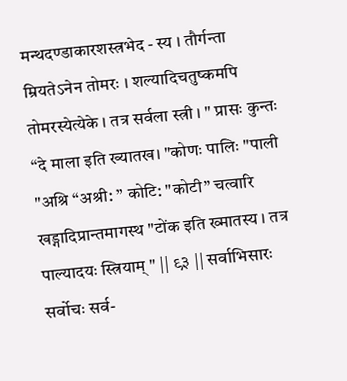मन्थदण्डाकारशस्त्रभेद - स्य । तौर्गन्ता म्रियतेऽनेन तोमरः । शल्यादिचतुष्कमपि तोमरस्येत्येके । तत्र सर्वला स्त्री । " प्रासः कुन्तः “दे माला इति ख्यातख। "कोणः पालिः "पाली "अश्रि “अश्री: ” कोटि: "कोटी” चत्वारि खड्गादिप्रान्तमागस्थ "टोंक इति ख्मातस्य । तत्र पाल्यादयः स्त्रियाम् " || ९३ || सर्वाभिसारः सर्वोचः सर्व-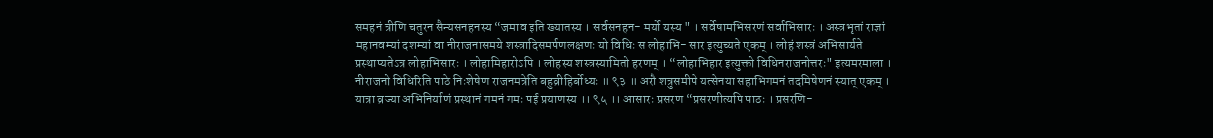समहनं त्रीणि चतुरन सैन्यसनहनस्य “जमाव इति ख्यातस्य । सर्वसनहन- मर्यो यस्य " । सर्वेषामभिसरणं सर्वाभिसारः । अस्त्रभृतां राज्ञां महानवम्यां दशम्यां वा नीराजनासमये शस्त्रादिसमर्पणलक्षणः यो विधिः स लोहाभि- सार इत्युच्यते एकम् । लोहं शस्त्रं अभिसार्यते प्रस्थाप्यतेऽत्र लोहाभिसारः । लोहामिहारोऽपि । लोहस्य शस्त्रस्यामितो हरणम् । “लोहाभिहार इत्युक्तो विधिनराजनोत्तरः" इत्यमरमाला । नीराजनो विधिरिति पाठे निःशेषेण राजनमत्रेति बहुव्रीहिर्बोध्यः ॥ ९३ ॥ अरौ शत्रुसमीपे यत्सेनया सहाभिगमनं तदमिषेणनं स्यात् एकम् । यात्रा व्रज्या अभिनिर्याणं प्रस्थानं गमनं गमः पई प्रयाणस्य ।। ९५ ।। आसारः प्रसरण “प्रसरणीत्यपि पाठः । प्रसरणि-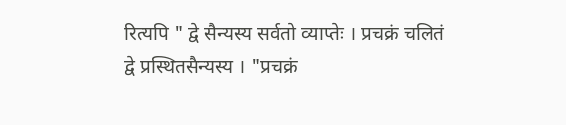रित्यपि " द्वे सैन्यस्य सर्वतो व्याप्तेः । प्रचक्रं चलितं द्वे प्रस्थितसैन्यस्य । "प्रचक्रं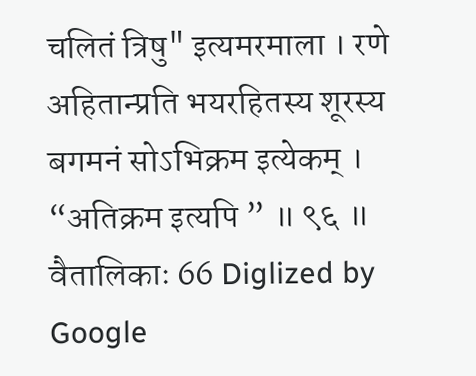चलितं त्रिषु" इत्यमरमाला । रणे अहितान्प्रति भयरहितस्य शूरस्य बगमनं सोऽभिक्रम इत्येकम् । “अतिक्रम इत्यपि ” ॥ ९६ ॥ वैतालिकाः 66 Diglized by Google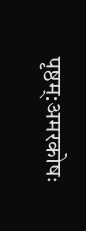पृष्ठम्:अमरकोषः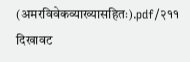(अमरविवेकव्याख्यासहितः).pdf/२११
दिखावट